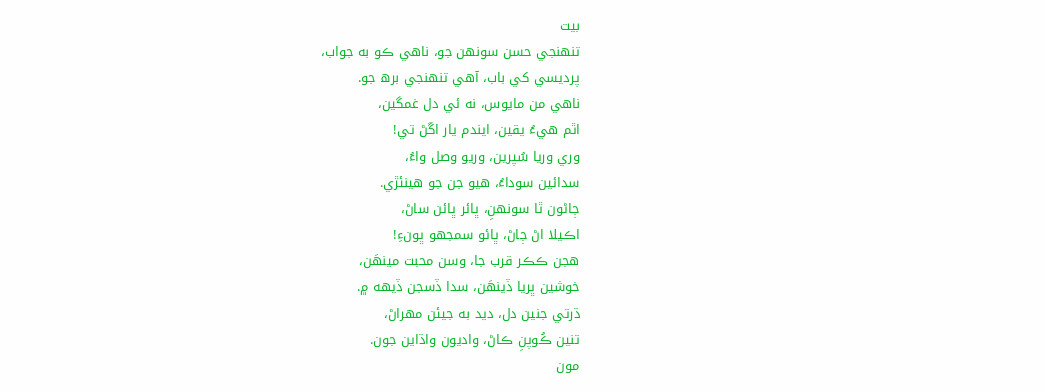بيت
تنهنجي حسن سونهن جو، ناهي ڪو به جواب،
پرديسي کي باب، آهي تنهنجي برھ جو.
ناهي من مايوس، نه ئي دل غمگين،
اٿم هيءُ يقين، ايندم يار اڱڻ تي!
وري وريا سُپرين، وريو وصل واءُ،
سدائين سوداءُ، هيو جن جو هينئڙي.
ڄاڻون ٿا سونهنِ، ڀائر ڀائن ساڻ،
اڪيلا اڻ ڄاڻ، ڀائو سمجھو ڀونءِ!
هجن ڪڪر قرب جا، وسن محبت مينهَن،
خوشين ڀريا ڏينهَن، سدا ڏسجن ڏيھه ۾.
ڌرتي جنين دل، ديد به جيئن مهراڻ،
تنين ڪُوپنِ ڪاڻ، واديون واڌاين جون.
مون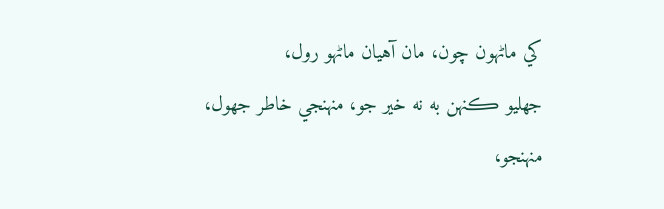کي ماڻهون چون، مان آهيان ماڻهو رول،
جهليو ڪنهن به نه خير جو، منهنجي خاطر جهول،
منهنجو،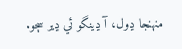منهنجا ڍول، آ ڍينگو ئي ڍير سڄو.